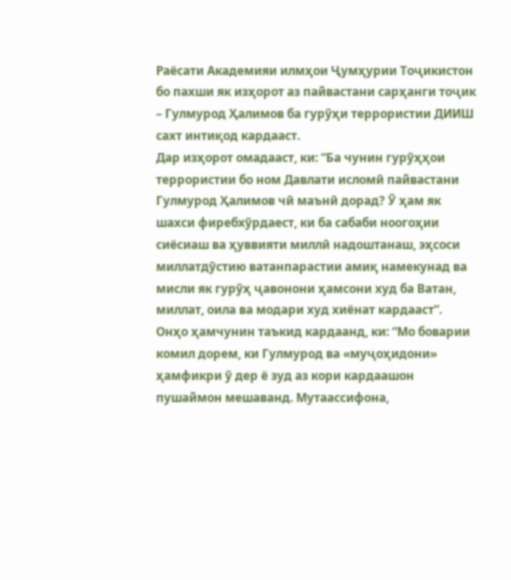Раёсати Академияи илмҳои Ҷумҳурии Тоҷикистон бо пахши як изҳорот аз пайвастани сарҳанги тоҷик – Гулмурод Ҳалимов ба гурӯҳи террористии ДИИШ сахт интиқод кардааст.
Дар изҳорот омадааст, ки: “Ба чунин гурӯҳҳои террористии бо ном Давлати исломӣ пайвастани Гулмурод Ҳалимов чӣ маънӣ дорад? Ӯ ҳам як шахси фиребхӯрдаест, ки ба сабаби ноогоҳии сиёсиаш ва ҳуввияти миллӣ надоштанаш, эҳсоси миллатдӯстию ватанпарастии амиқ намекунад ва мисли як гурӯҳ ҷавонони ҳамсони худ ба Ватан, миллат, оила ва модари худ хиёнат кардааст”.
Онҳо ҳамчунин таъкид кардаанд, ки: “Мо боварии комил дорем, ки Гулмурод ва «муҷоҳидони» ҳамфикри ӯ дер ё зуд аз кори кардаашон пушаймон мешаванд. Мутаассифона,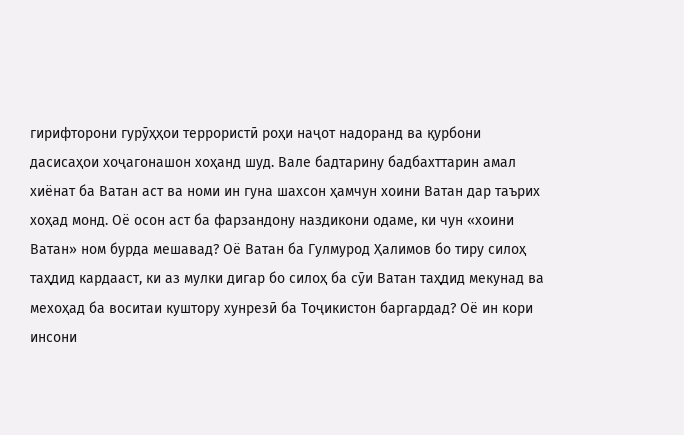гирифторони гурӯҳҳои террористӣ роҳи наҷот надоранд ва қурбони дасисаҳои хоҷагонашон хоҳанд шуд. Вале бадтарину бадбахттарин амал хиёнат ба Ватан аст ва номи ин гуна шахсон ҳамчун хоини Ватан дар таърих хоҳад монд. Оё осон аст ба фарзандону наздикони одаме, ки чун «хоини Ватан» ном бурда мешавад? Оё Ватан ба Гулмурод Ҳалимов бо тиру силоҳ таҳдид кардааст, ки аз мулки дигар бо силоҳ ба сӯи Ватан таҳдид мекунад ва мехоҳад ба воситаи куштору хунрезӣ ба Тоҷикистон баргардад? Оё ин кори инсони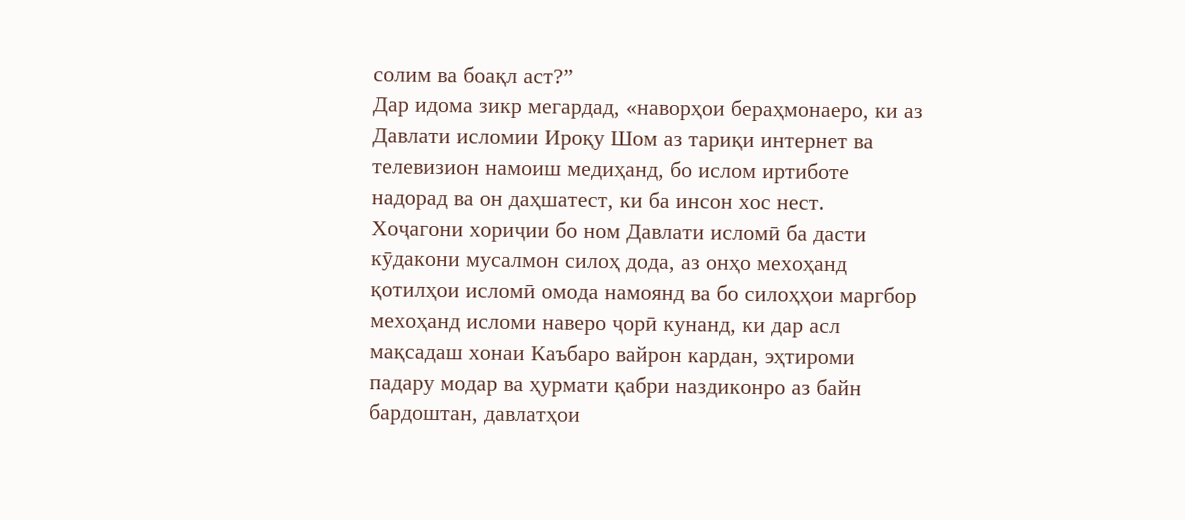солим ва боақл аст?”
Дар идома зикр мегардад, «наворҳои бераҳмонаеро, ки аз Давлати исломии Ироқу Шом аз тариқи интернет ва телевизион намоиш медиҳанд, бо ислом иртиботе надорад ва он даҳшатест, ки ба инсон хос нест. Хоҷагони хориҷии бо ном Давлати исломӣ ба дасти кӯдакони мусалмон силоҳ дода, аз онҳо мехоҳанд қотилҳои исломӣ омода намоянд ва бо силоҳҳои маргбор мехоҳанд исломи наверо ҷорӣ кунанд, ки дар асл мақсадаш хонаи Каъбаро вайрон кардан, эҳтироми падару модар ва ҳурмати қабри наздиконро аз байн бардоштан, давлатҳои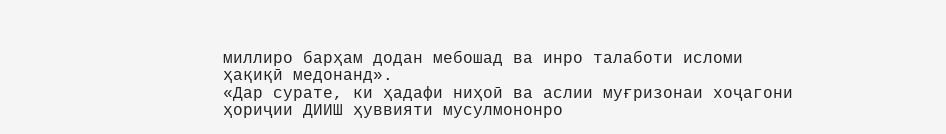миллиро барҳам додан мебошад ва инро талаботи исломи ҳақиқӣ медонанд».
«Дар сурате, ки ҳадафи ниҳоӣ ва аслии муғризонаи хоҷагони ҳориҷии ДИИШ ҳуввияти мусулмононро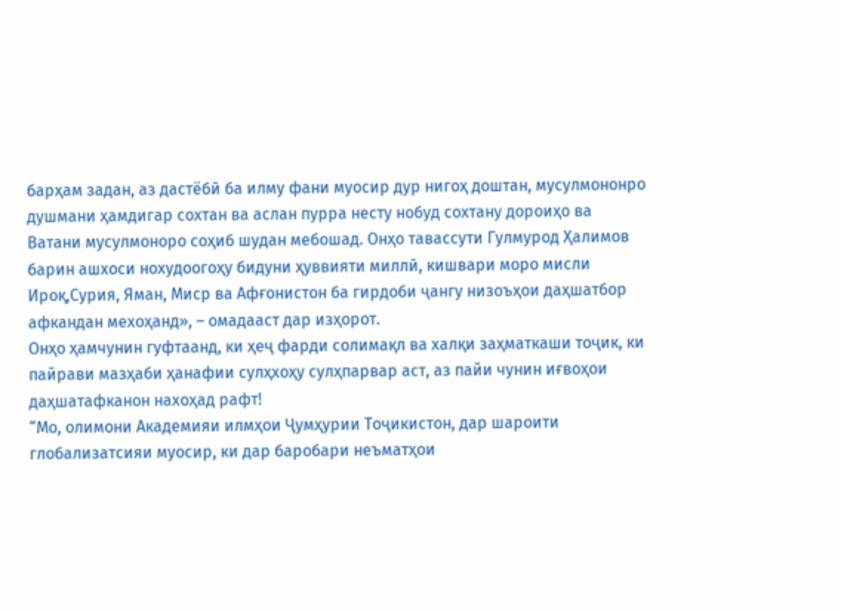барҳам задан, аз дастёбӣ ба илму фани муосир дур нигоҳ доштан, мусулмононро душмани ҳамдигар сохтан ва аслан пурра несту нобуд сохтану дороиҳо ва Ватани мусулмоноро соҳиб шудан мебошад. Онҳо тавассути Гулмурод Ҳалимов барин ашхоси нохудоогоҳу бидуни ҳуввияти миллӣ, кишвари моро мисли Ироқ,Сурия, Яман, Миср ва Афғонистон ба гирдоби ҷангу низоъҳои даҳшатбор афкандан мехоҳанд», – омадааст дар изҳорот.
Онҳо ҳамчунин гуфтаанд, ки ҳеҷ фарди солимақл ва халқи заҳматкаши тоҷик, ки пайрави мазҳаби ҳанафии сулҳхоҳу сулҳпарвар аст, аз пайи чунин иғвоҳои даҳшатафканон нахоҳад рафт!
“Мо, олимони Академияи илмҳои Ҷумҳурии Тоҷикистон, дар шароити глобализатсияи муосир, ки дар баробари неъматҳои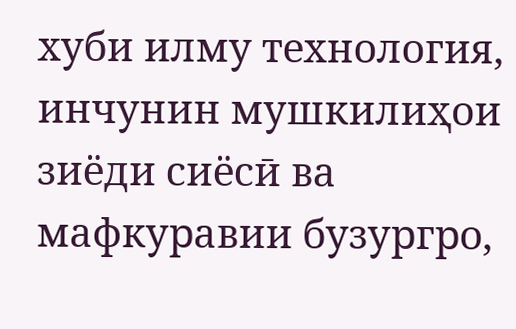хуби илму технология, инчунин мушкилиҳои зиёди сиёсӣ ва мафкуравии бузургро,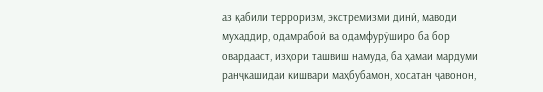аз қабили терроризм, экстремизми динӣ, маводи мухаддир, одамрабоӣ ва одамфурӯширо ба бор овардааст, изҳори ташвиш намуда, ба ҳамаи мардуми ранҷкашидаи кишвари маҳбубамон, хосатан ҷавонон,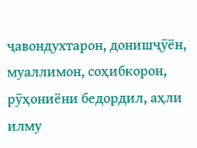ҷавондухтарон, донишҷӯён, муаллимон, соҳибкорон, рӯҳониёни бедордил, аҳли илму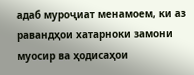адаб муроҷиат менамоем, ки аз равандҳои хатарноки замони муосир ва ҳодисаҳои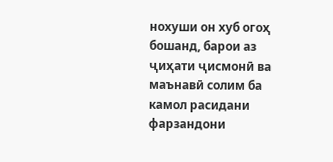нохуши он хуб огоҳ бошанд, барои аз ҷиҳати ҷисмонӣ ва маънавӣ солим ба камол расидани фарзандони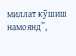миллат кӯшиш намоянд”,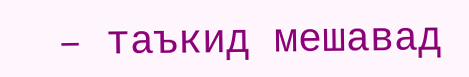– таъкид мешавад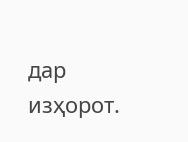дар изҳорот.